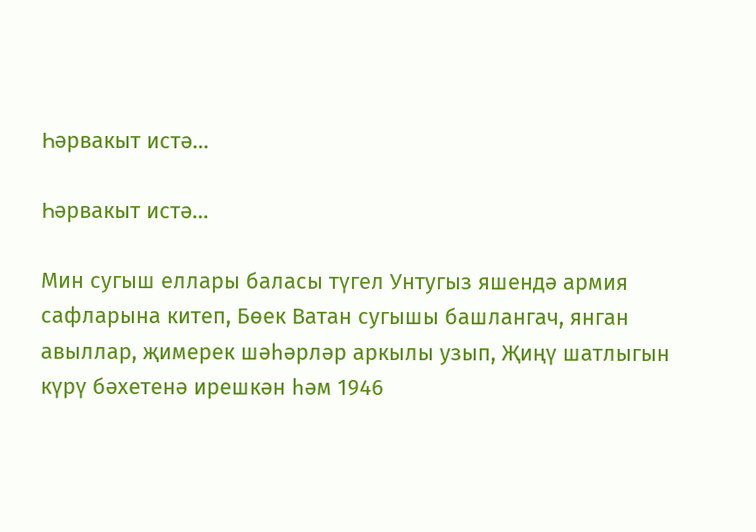Һәрвакыт истә…

Һәрвакыт истә…

Мин сугыш еллары баласы түгел Унтугыз яшендә армия сафларына китеп, Бөек Ватан сугышы башлангач, янган авыллар, җимерек шәһәрләр аркылы узып, Җиңү шатлыгын күрү бәхетенә ирешкән һәм 1946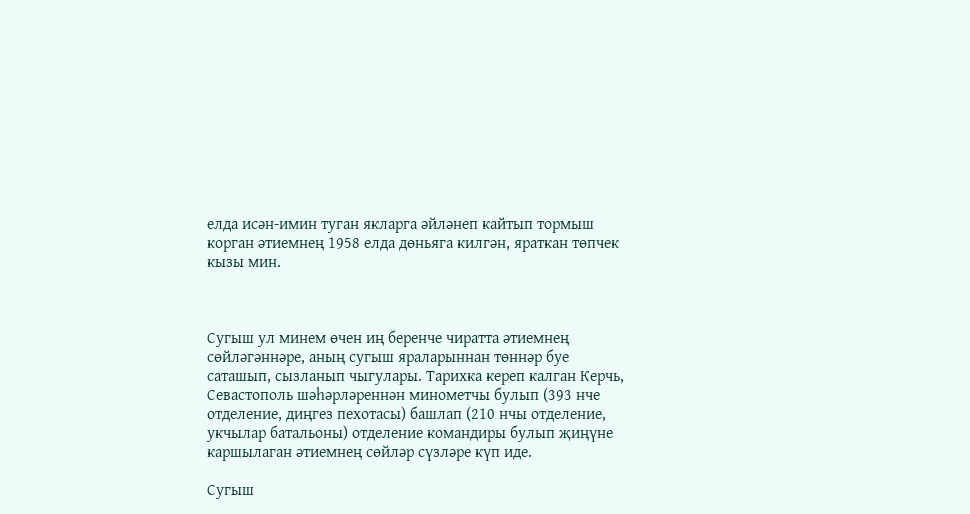елда исән-имин туган якларга әйләнеп кайтып тормыш корган әтиемнең 1958 елда дөньяга килгән, яраткан төпчек кызы мин.



Сугыш ул минем өчен иң беренче чиратта әтиемнең сөйләгәннәре, аның сугыш яраларыннан төннәр буе саташып, сызланып чыгулары. Тарихка кереп калган Керчь, Севастополь шәһәрләреннән минометчы булып (393 нче отделение, диңгез пехотасы) башлап (210 нчы отделение, укчылар батальоны) отделение командиры булып җиңүне каршылаган әтиемнең сөйләр сүзләре күп иде.

Сугыш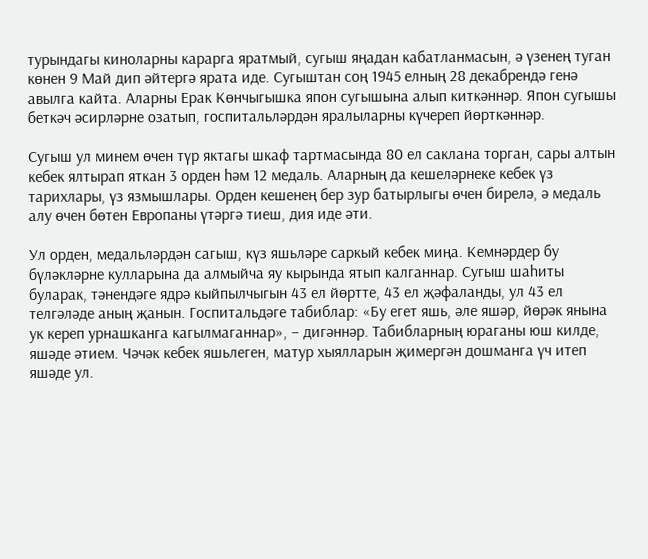турындагы киноларны карарга яратмый, сугыш яңадан кабатланмасын, ә үзенең туган көнен 9 Май дип әйтергә ярата иде. Сугыштан соң 1945 елның 28 декабрендә генә авылга кайта. Аларны Ерак Көнчыгышка япон сугышына алып киткәннәр. Япон сугышы беткәч әсирләрне озатып, госпитальләрдән яралыларны күчереп йөрткәннәр.

Сугыш ул минем өчен түр яктагы шкаф тартмасында 80 ел саклана торган, сары алтын кебек ялтырап яткан 3 орден һәм 12 медаль. Аларның да кешеләрнеке кебек үз тарихлары, үз язмышлары. Орден кешенең бер зур батырлыгы өчен бирелә, ә медаль алу өчен бөтен Европаны үтәргә тиеш, дия иде әти.

Ул орден, медальләрдән сагыш, күз яшьләре саркый кебек миңа. Кемнәрдер бу бүләкләрне кулларына да алмыйча яу кырында ятып калганнар. Сугыш шаһиты буларак, тәнендәге ядрә кыйпылчыгын 43 ел йөртте, 43 ел җәфаланды, ул 43 ел телгәләде аның җанын. Госпитальдәге табиблар: «Бу егет яшь, әле яшәр, йөрәк янына ук кереп урнашканга кагылмаганнар», – дигәннәр. Табибларның юраганы юш килде, яшәде әтием. Чәчәк кебек яшьлеген, матур хыялларын җимергән дошманга үч итеп яшәде ул.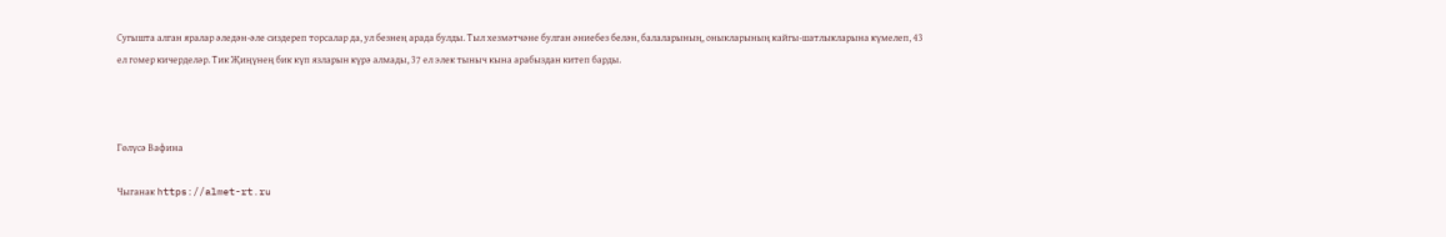Сугышта алган яралар әледән-әле сиздереп торсалар да, ул безнең арада булды. Тыл хезмәтчәне булган әниебез белән, балаларының, оныкларының кайгы-шатлыкларына күмелеп, 43 ел гомер кичерделәр. Тик Җиңүнең бик күп язларын күрә алмады, 37 ел элек тыныч кына арабыздан китеп барды.



Гөлүсә Вафина

Чыганак https://almet-rt.ru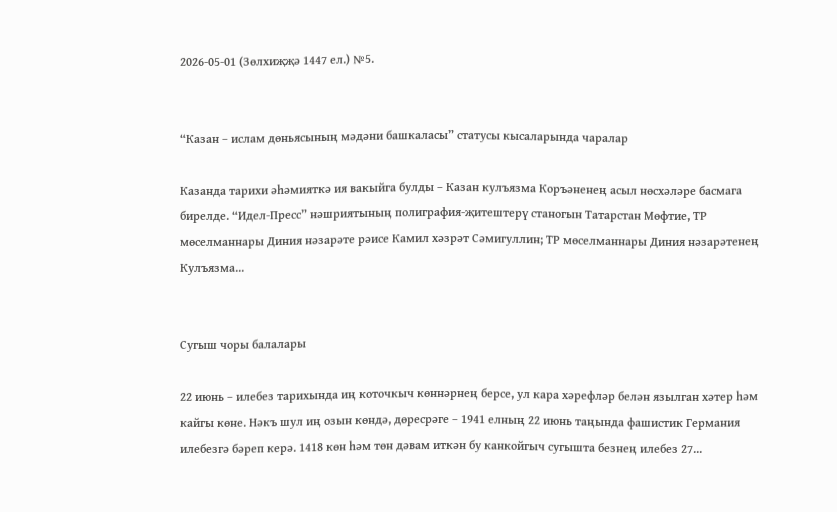2026-05-01 (Зөлхиҗҗә 1447 ел.) №5.


“Казан – ислам дөньясының мәдәни башкаласы” статусы кысаларында чаралар

Казанда тарихи әһәмияткә ия вакыйга булды – Казан кулъязма Коръәненең асыл нөсхәләре басмага бирелде. “Идел-Пресс” нәшриятының полиграфия-җитештерү станогын Татарстан Мөфтие, ТР мөселманнары Диния нәзарәте рәисе Камил хәзрәт Сәмигуллин; ТР мөселманнары Диния нәзарәтенең Кулъязма...


Сугыш чоры балалары

22 июнь – илебез тарихында иң коточкыч көннәрнең берсе, ул кара хәрефләр белән язылган хәтер һәм кайгы көне. Нәкъ шул иң озын көндә, дөресрәге – 1941 елның 22 июнь таңында фашистик Германия илебезгә бәреп керә. 1418 көн һәм төн дәвам иткән бу канкойгыч сугышта безнең илебез 27...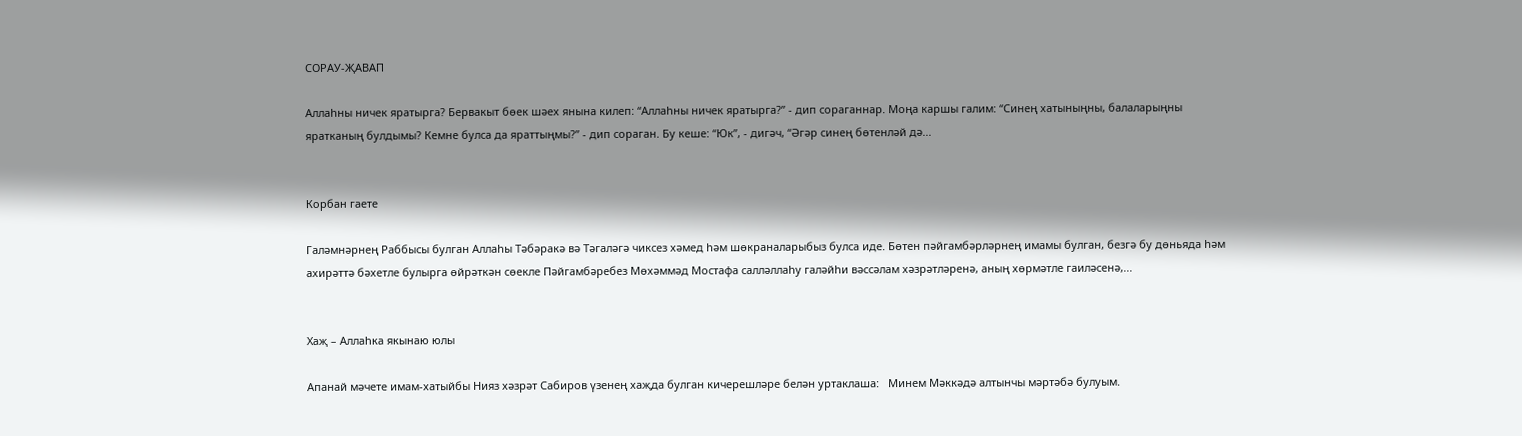СОРАУ-ҖАВАП

Аллаһны ничек яратырга? Бервакыт бөек шәех янына килеп: “Аллаһны ничек яратырга?” - дип сораганнар. Моңа каршы галим: “Синең хатыныңны, балаларыңны яратканың булдымы? Кемне булса да яраттыңмы?” - дип сораган. Бу кеше: “Юк”, - дигәч, “Әгәр синең бөтенләй дә...


Корбан гаете

Галәмнәрнең Раббысы булган Аллаһы Тәбәракә вә Тәгаләгә чиксез хәмед һәм шөкраналарыбыз булса иде. Бөтен пәйгамбәрләрнең имамы булган, безгә бу дөньяда һәм ахирәттә бәхетле булырга өйрәткән сөекле Пәйгамбәребез Мөхәммәд Мостафа салләллаһу галәйһи вәссәлам хәзрәтләренә, аның хөрмәтле гаиләсенә,...


Хаҗ – Аллаһка якынаю юлы

Апанай мәчете имам-хатыйбы Нияз хәзрәт Сабиров үзенең хаҗда булган кичерешләре белән уртаклаша:   Минем Мәккәдә алтынчы мәртәбә булуым.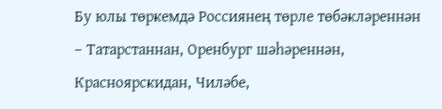Бу юлы төркемдә Россиянең төрле төбәкләреннән – Татарстаннан, Оренбург шәһәреннән, Красноярскидан, Чиләбе,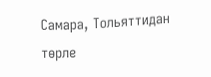Самара, Тольяттидан төрле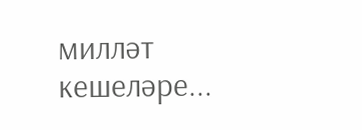милләт кешеләре...